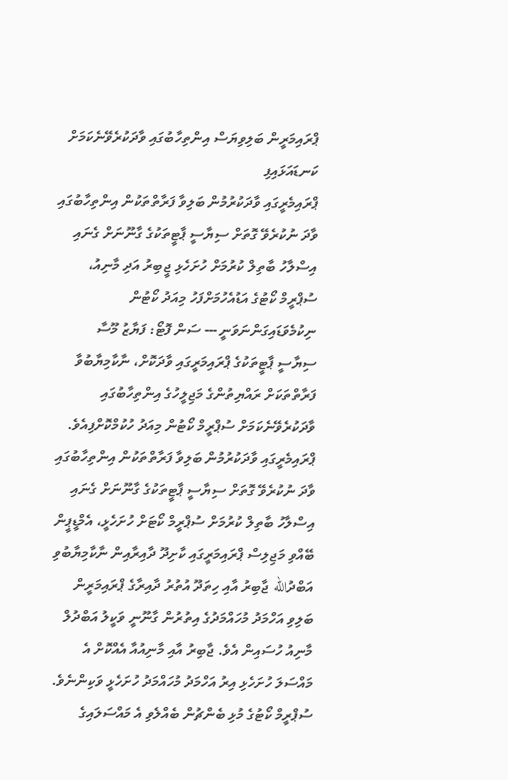ޕްރައިމަރީން ބަލިވިޔަސް އިންތިހާބުގައި ވާދަކުރެވޭނެކަމަށް ކަނޑައަޅައިފި
ޕްރައިމެރީގައި ވާދަކުރުމުން ބަލިވާ ފަރާތްތަކުން އިންތިހާބުގައި ވާދަ ނުކުރެވޭ ގޮތަށް ސިޔާސީ ޕާޓީތަކުގެ ގާނޫނަށް ގެނައި އިސްލާހު ބާތިލް ކުރުމަށް ހުށަހެޅި ޖީބިރު އަދި މާނިއު، ސުޕްރީމް ކޯޓުގެ އަޑުއެހުމަށްފަހު މިއަދު ކޯޓުން ނިކުމެވަޑައިގަންނަވަނީ --- ސަން ފޮޓޯ: ފަޔާޒު މޫސާ
ސިޔާސީ ޕާޓީތަކުގެ ޕްރައިމަރީގައި ވާދަކޮށް، ނާކާމިޔާބުވާ ފަރާތްތަކަށް ރައްޔިތުންގެ މަޖިލީހުގެ އިންތިހާބުގައި ވާދަކުރެވޭނެކަމަށް ސުޕްރީމް ކޯޓުން މިއަދު ހުކުމްކޮށްފިއެވެ.
ޕްރައިމެރީގައި ވާދަކުރުމުން ބަލިވާ ފަރާތްތަކުން އިންތިހާބުގައި ވާދަ ނުކުރެވޭ ގޮތަށް ސިޔާސީ ޕާޓީތަކުގެ ގާނޫނަށް ގެނައި އިސްލާހު ބާތިލް ކުރުމަށް ސުޕްރީމް ކޯޓަށް ހުށަހެޅީ، އެމްޑީޕީން ބޭއްވި މަޖިލިސް ޕްރައިމަރީގައި ކާށިދޫ ދާއިރާއިން ނާކާމިޔާބުވި އަބްދުالله ޖާބިރު އާއި ހިތަދޫ އުތުރު ދާއިރާގެ ޕްރައިމަރީން ބަލިވި އަހްމަދު މުހައްމަދުގެ އިތުރުން ގާނޫނީ ވަކީލު އަބްދުލް މާނިއު ހުސައިން އެވެ. ޖާބިރު އާއި މާނިއުއާ އެއްކޮށް އެ މައްސަލަ ހުށަހެޅި އިރު އަހްމަދު މުހައްމަދު ހުށަހެޅީ ވަކިންނެވެ.
ސުޕްރީމް ކޯޓުގެ މުޅި ބެންޗުން ބެއްލެވި އެ މައްސަލައިގެ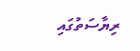ރިޔާސަތުގައި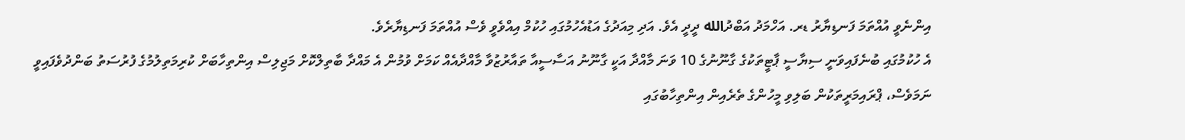އިންނެވީ އުއްތަމަ ފަނޑިޔާރު ޑރ. އަހްމަދު އަބްދުالله ދީދީ އެވެ. އަދި މިއަދުގެ އަޑުއެހުމުގައި ހުކުމް އިއްވެވީ ވެސް އުއްތަމަ ފަނޑިޔާރެވެ.
އެ ހުކުމުގައި ބުނެފައިވަނީ ސިޔާސީ ޕާޓީތަކުގެ ގާނޫނުގެ 10 ވަނަ މާއްދާ އަކީ ގާނޫނު އަސާސީއާ ތައާރުޒުވާ މާއްދާއެއް ކަމަށް ވުމުން އެ މައްދާ ބާތިލްކޮށް މަޖިލިސް އިންތިހާބަށް ކުރިމަތިލުމުގެ ފުރުސަތު ބަންދުވެފައިވީ ނަމަވެސް، ޕްރައިމަރީތަކުން ބަލިވި މީހުންގެ ތެރެއިން އިންތިހާބުގައި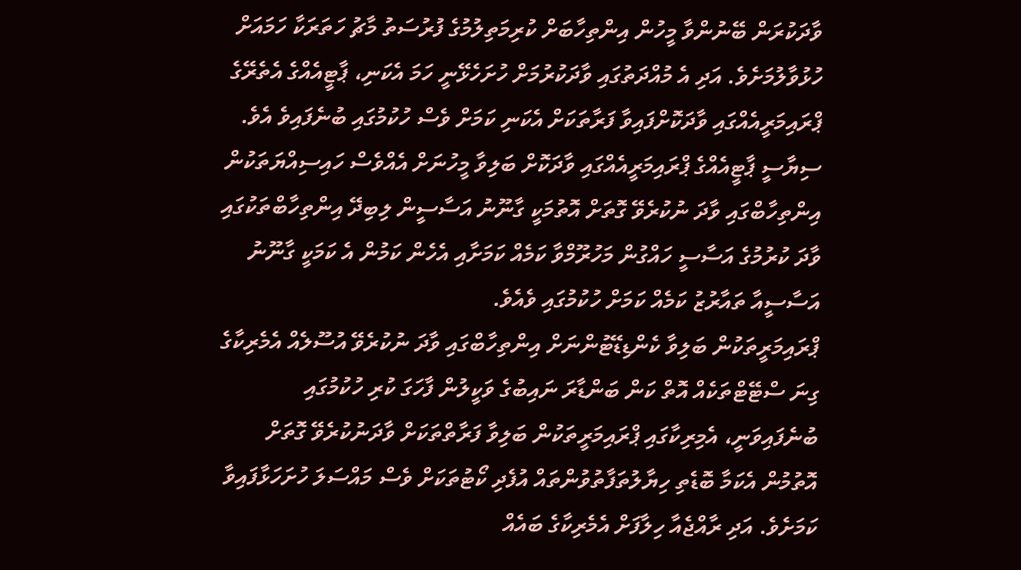ވާދަކުރަން ބޭނުންވާ މީހުން އިންތިހާބަށް ކުރިމަތިލުމުގެ ފުރުސަތު މާޗު ހަތަރަކާ ހަމައަށް ހުޅުވާލުމަށެވެ. އަދި އެ މުއްދަތުގައި ވާދަކުރުމަށް ހުށަހެޅޭނީ ހަމަ އެކަނި، ޕާޓީއެއްގެ އެތެރޭގެ ޕްރައިމަރީއެއްގައި ވާދަކޮށްފައިވާ ފަރާތަކަށް އެކަނި ކަމަށް ވެސް ހުކުމުގައި ބުނެފައިވެ އެވެ.
ސިޔާސީ ޕާޓީއެއްގެ ޕްރައިމަރީއެއްގައި ވާދަކޮށް ބަލިވާ މީހުނަށް އެއްވެސް ހައިސިއްޔަތަކުން އިންތިހާބްގައި ވާދަ ނުކުރެވޭ ގޮތަށް އޮތުމަކީ ގާނޫނު އަސާސީން ލިބިދޭ އިންތިހާބްތަކުގައި ވާދަ ކުރުމުގެ އަސާސީ ހައްގުން މަހުރޫމްވާ ކަމެއް ކަމަށާއި އެހެން ކަމުން އެ ކަމަކީ ގާނޫނު އަސާސީއާ ތައާރުޒު ކަމެއް ކަމަށް ހުކުމުގައި ވެއެވެ.
ޕްރައިމަރީތަކުން ބަލިވާ ކެންޑިޑޭޓުންނަށް އިންތިހާބްގައި ވާދަ ނުކުރެވޭ އުސޫލެއް އެމެރިކާގެ ގިނަ ސްޓޭޓްތަކެއް އޮތް ކަން ބަންޑާރަ ނައިބުގެ ވަކީލުން ފާހަގަ ކުރި ހުކުމުގައި ބުނެފައިވަނީ، އެމިރިކާގައި ޕްރައިމަރީތަކުން ބަލިވާ ފަރާތްތަކަށް ވާދަނުކުރެވޭ ގޮތަށް އޮތުމުން އެކަމާ ބޮޑެތި ހިޔާލުތަފާތުވުންތައް އުފެދި ކޯޓުތަކަށް ވެސް މައްސަލަ ހުށަހަޅާފައިވާ ކަމަށެވެ. އަދި ރާއްޖެއާ ހިލާފަށް އެމެރިކާގެ ބައެއް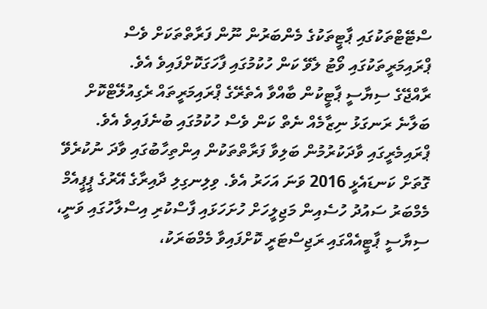ސްޓޭޓްތަކުގައި ޕާޓީތަކުގެ މެންބަރުން ނޫން ފަރާތްތަކަށް ވެސް ޕްރައިމަރީތަކުގައި ވޯޓު ލެވޭ ކަން ހުކުމުގައި ފާހަގަކޮށްފައިވެ އެވެ.
ރާއްޖޭގެ ސިޔާސީ ޕާޓީކުން ބާއްވާ އެތެރޭގެ ޕްރައިމަރީތައް ރެގިއުލޭޓްކޮށް ބަލާނެ ރަނގަޅު ނިޒާމެއް ނެތް ކަން ވެސް ހުކުމުގައި ބުނެފައިވެ އެވެ.
ޕްރައިމެރީގައި ވާދަކުރުމުން ބަލިވާ ފަރާތްތަކުން އިންތިހާބުގައި ވާދަ ނުކުރެވޭ ގޮތަށް ކަނޑައެޅީ 2016 ވަނަ އަހަރު އެވެ. ވިލިނގިލި ދާއިރާގެ އޭރުގެ ޕީޕީއެމް މެމްބަރު ސައުދު ހުސެއިން މަޖިލީހަށް ހުށަހަޅައި ފާސްކުރި އިސްލާހުގައި ވަނީ، ސިޔާސީ ޕާޓީއެއްގައި ރަޖިސްޓަރީ ކޮށްފައިވާ މެމްބަރަކު،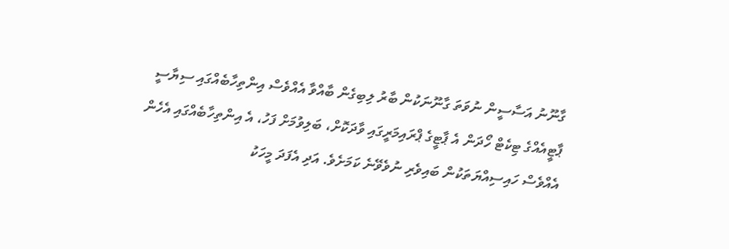ގާނޫނު އަސާސީން ނުވަތަ ގާނޫނަކުން ބާރު ލިބިގެން ބާއްވާ އެއްވެސް އިންތިހާބެއްގައި ސިޔާސީ ޕާޓީއެއްގެ ޓިކެޓް ހޯދަން އެ ޕާޓީގެ ޕްރައިމަރީގައި ވާދަކޮށް، ބަލިވުމަށް ފަހު، އެ އިންތިހާބެއްގައި އެހެން އެއްވެސް ހައިސިއްޔަތަކުން ބައިވެރި ނުވެވޭނެ ކަމަށެވެ. އަދި އެފަދަ މީހަކު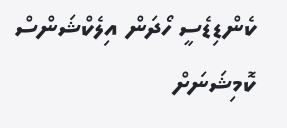ކެންޑިޑެސީ ހޯދަން އިލެކްޝަންސް ކޮމިޝަނަށް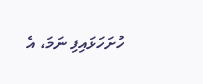ހުށަހަޅައިފި ނަމަ، އެ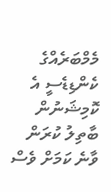މެމްބަރެއްގެ ކެންޑިޑެސީ އެ ކޮމިޝަނުން ބާތިލު ކުރަން ވާނެ ކަމަށް ވެސް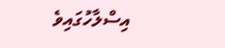އިސްލާހުގައިވެ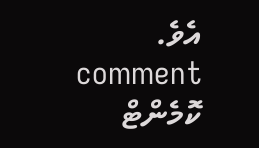އެވެ.
comment ކޮމެންޓް